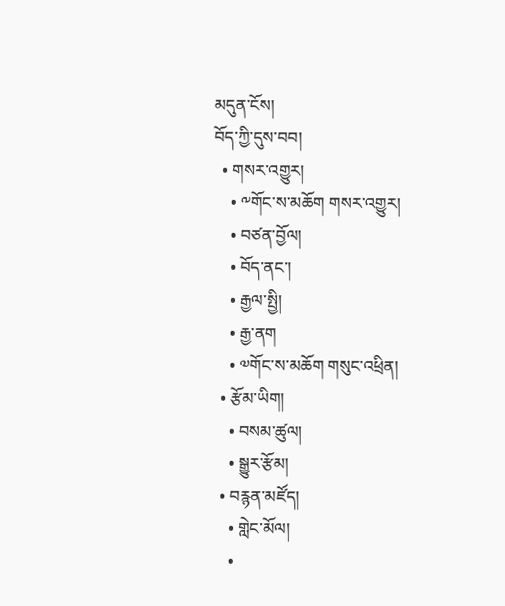མདུན་ངོས།
བོད་ཀྱི་དུས་བབ།
  • གསར་འགྱུར།
    • ༸གོང་ས་མཆོག གསར་འགྱུར།
    • བཙན་བྱོལ།
    • བོད་ནང་།
    • རྒྱལ་སྤྱི།
    • རྒྱ་ནག
    • ༧གོང་ས་མཆོག གསུང་འཕྲིན།
  • རྩོམ་ཡིག།
    • བསམ་ཚུལ།
    • སྒྱུར་རྩོམ།
  • བརྙན་མཛོད།
    • གླེང་མོལ།
    •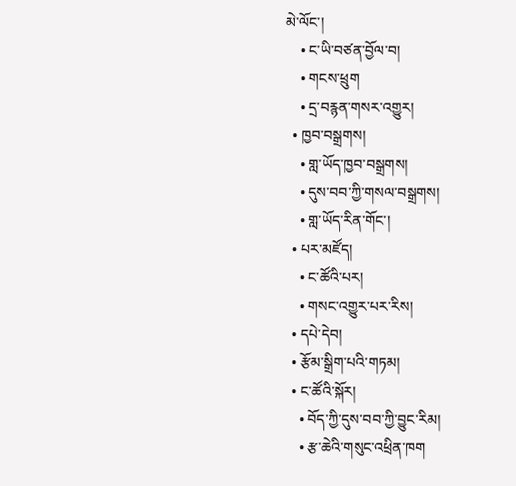མེ་ལོང་།
    • ང་ཡི་བཙན་བྱོལ་བ།
    • གངས་ཕྲུག
    • དྲ་བརྙན་གསར་འགྱུར།
  • ཁྱབ་བསྒྲགས།
    • གླ་ཡོད་ཁྱབ་བསྒྲགས།
    • དུས་བབ་ཀྱི་གསལ་བསྒྲགས།
    • གླ་ཡོད་རིན་གོང་།
  • པར་མཛོད།
    • ང་ཚོའི་པར།
    • གསང་འགྱུར་པར་རིས།
  • དཔེ་དེབ།
  • རྩོམ་སྒྲིག་པའི་གཏམ།
  • ང་ཚོའི་སྐོར།
    • བོད་ཀྱི་དུས་བབ་ཀྱི་བྱུང་རིམ།
    • རྩ་ཆེའི་གསུང་འཕྲིན་ཁག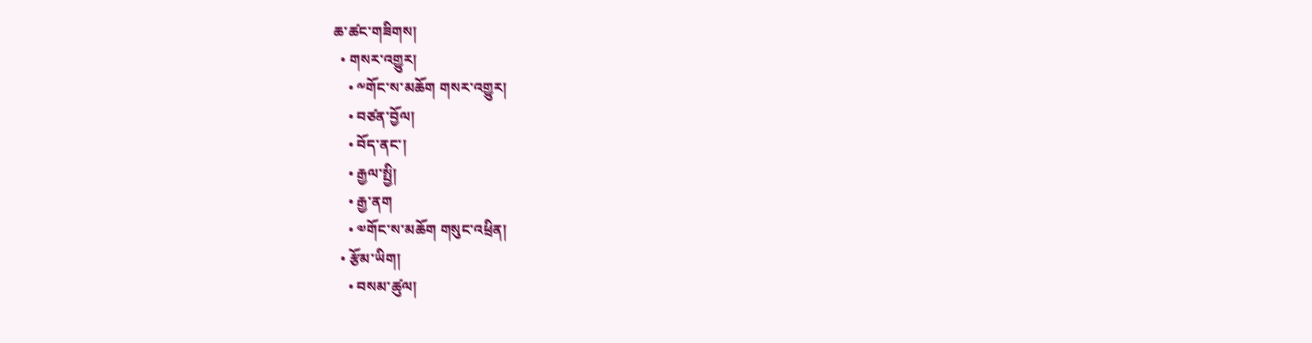ཆ་ཚང་གཟིགས།
  • གསར་འགྱུར།
    • ༸གོང་ས་མཆོག གསར་འགྱུར།
    • བཙན་བྱོལ།
    • བོད་ནང་།
    • རྒྱལ་སྤྱི།
    • རྒྱ་ནག
    • ༧གོང་ས་མཆོག གསུང་འཕྲིན།
  • རྩོམ་ཡིག།
    • བསམ་ཚུལ།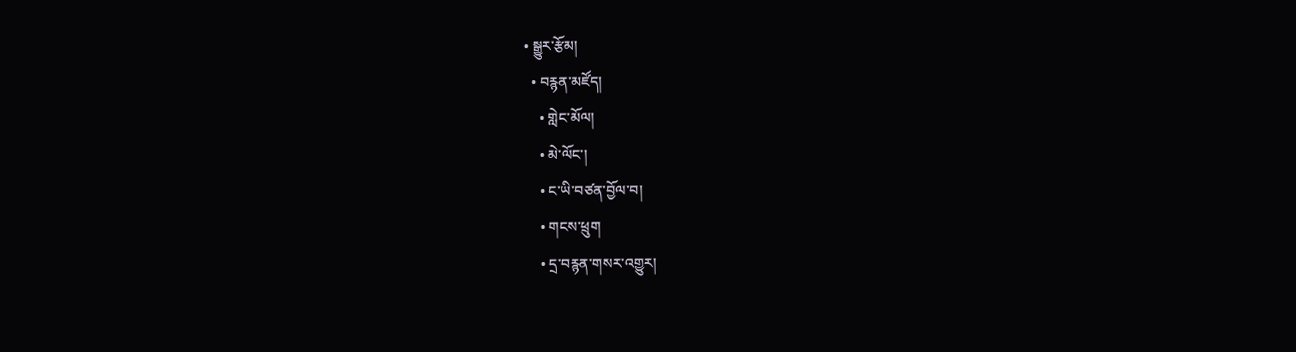• སྒྱུར་རྩོམ།
  • བརྙན་མཛོད།
    • གླེང་མོལ།
    • མེ་ལོང་།
    • ང་ཡི་བཙན་བྱོལ་བ།
    • གངས་ཕྲུག
    • དྲ་བརྙན་གསར་འགྱུར།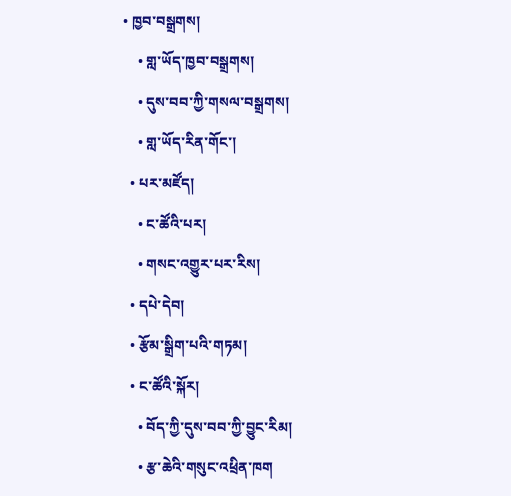• ཁྱབ་བསྒྲགས།
    • གླ་ཡོད་ཁྱབ་བསྒྲགས།
    • དུས་བབ་ཀྱི་གསལ་བསྒྲགས།
    • གླ་ཡོད་རིན་གོང་།
  • པར་མཛོད།
    • ང་ཚོའི་པར།
    • གསང་འགྱུར་པར་རིས།
  • དཔེ་དེབ།
  • རྩོམ་སྒྲིག་པའི་གཏམ།
  • ང་ཚོའི་སྐོར།
    • བོད་ཀྱི་དུས་བབ་ཀྱི་བྱུང་རིམ།
    • རྩ་ཆེའི་གསུང་འཕྲིན་ཁག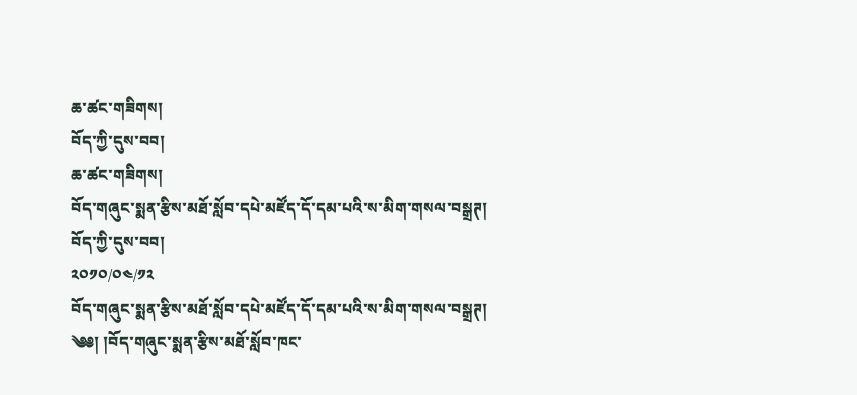ཆ་ཚང་གཟིགས།
བོད་ཀྱི་དུས་བབ།
ཆ་ཚང་གཟིགས།
བོད་གཞུང་སྨན་རྩིས་མཐོ་སློབ་དཔེ་མཛོད་དོ་དམ་པའི་ས་མིག་གསལ་བསྒྲཊ།
བོད་ཀྱི་དུས་བབ།
༢༠༡༠/༠༤/༡༢
བོད་གཞུང་སྨན་རྩིས་མཐོ་སློབ་དཔེ་མཛོད་དོ་དམ་པའི་ས་མིག་གསལ་བསྒྲཊ།
༄༅། །བོད་གཞུང་སྨན་རྩིས་མཐོ་སློབ་ཁང་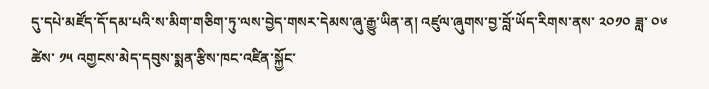དུ་དཔེ་མཛོད་དོ་དམ་པའི་ས་མིག་གཅིག་ཏུ་ལས་བྱེད་གསར་དེམས་ཞུ་རྒྱུ་ཡིན་ན། འཛུལ་ཞུགས་བྱ་བློ་ཡོད་རིགས་ནས་ ༢༠༡༠ ཟླ་ ༠༦ ཚེས་ ༡༥ འགྱངས་མེད་དབུས་སྨན་རྩིས་ཁང་འཛིན་སྐྱོང་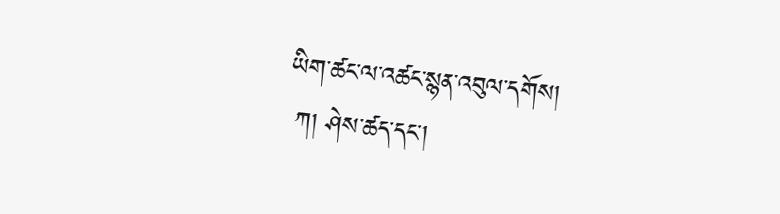ཡིག་ཚང་ལ་འཚང་སྙན་འབུལ་དགོས།
 ཀ། ཤེས་ཚད་དང་།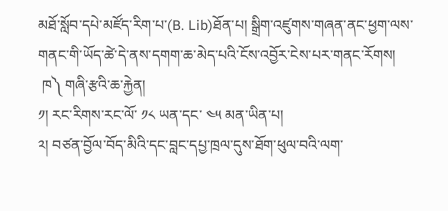མཐོ་སློབ་དཔེ་མཛོད་རིག་པ་(B. Lib)ཐོན་པ། སྒྲིག་འཛུགས་གཞན་ནང་ཕྱག་ལས་གནང་གི་ཡོད་ཚེ་དེ་ནས་དགག་ཆ་མེད་པའི་ངོས་འབྱོར་ངེས་པར་གནང་རོགས།
 ཁ༽ གཞི་རྩའི་ཆ་རྐྱེན།
༡། རང་རིགས་རང་ལོ་ ༡༨ ཡན་དང་ ༤༥ མན་ཡིན་པ།
༢། བཙན་བྱོལ་བོད་མིའི་དང་བླང་དཔྱ་ཁྲལ་དུས་ཐོག་ཕུལ་བའི་ལག་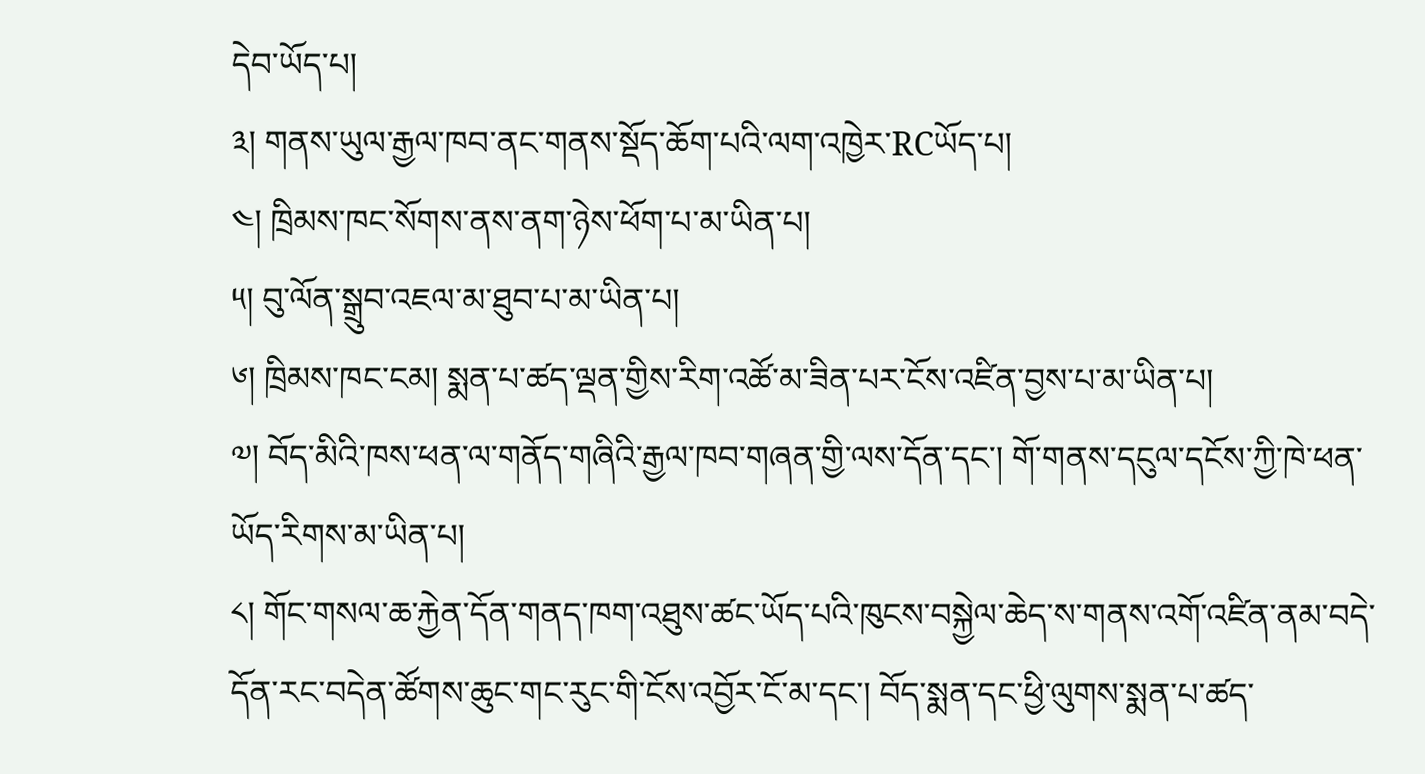དེབ་ཡོད་པ།
༣། གནས་ཡུལ་རྒྱལ་ཁབ་ནང་གནས་སྡོད་ཆོག་པའི་ལག་འཁྱེར་RCཡོད་པ།
༤། ཁྲིམས་ཁང་སོགས་ནས་ནག་ཉེས་ཕོག་པ་མ་ཡིན་པ།
༥། བུ་ལོན་སྒྲུབ་འཇལ་མ་ཐུབ་པ་མ་ཡིན་པ།
༦། ཁྲིམས་ཁང་ངམ། སྨན་པ་ཚད་ལྡན་གྱིས་རིག་འཚོ་མ་ཟིན་པར་ངོས་འཛིན་བྱས་པ་མ་ཡིན་པ།
༧། བོད་མིའི་ཁས་ཕན་ལ་གནོད་གཞིའི་རྒྱལ་ཁབ་གཞན་གྱི་ལས་དོན་དང་། གོ་གནས་དངུལ་དངོས་ཀྱི་ཁེ་ཕན་ཡོད་རིགས་མ་ཡིན་པ།
༨། གོང་གསལ་ཆ་རྐྱེན་དོན་གནད་ཁག་འཐུས་ཚང་ཡོད་པའི་ཁུངས་བསྐྱེལ་ཆེད་ས་གནས་འགོ་འཛིན་ནམ་བདེ་དོན་རང་བདེན་ཚོགས་ཆུང་གང་རུང་གི་ངོས་འབྱོར་ངོ་མ་དང་། བོད་སྨན་དང་ཕྱི་ལུགས་སྨན་པ་ཚད་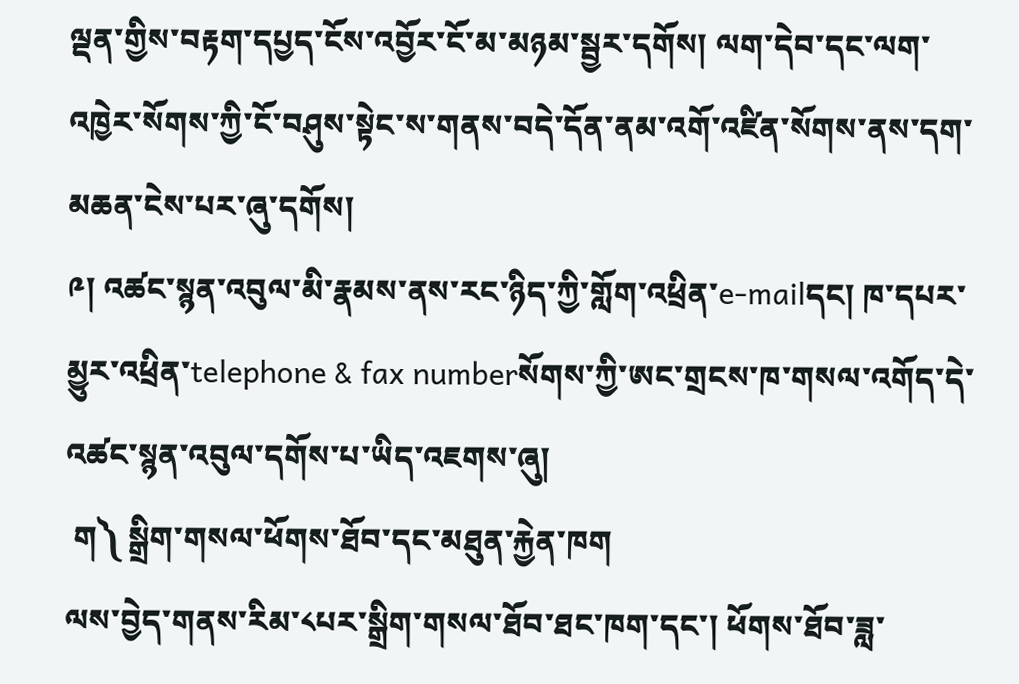ལྡན་གྱིས་བརྟག་དཔྱད་ངོས་འབྱོར་ངོ་མ་མཉམ་སྦྱར་དགོས། ལག་དེབ་དང་ལག་འཁྱེར་སོགས་ཀྱི་ངོ་བཤུས་སྟེང་ས་གནས་བདེ་དོན་ནམ་འགོ་འཛིན་སོགས་ནས་དག་མཆན་ངེས་པར་ཞུ་དགོས།
༩། འཚང་སྙན་འབུལ་མི་རྣམས་ནས་རང་ཉིད་ཀྱི་གློག་འཕྲིན་e-mailདང། ཁ་དཔར་མྱུར་འཕྲིན་telephone & fax numberསོགས་ཀྱི་ཨང་གྲངས་ཁ་གསལ་འགོད་དེ་འཚང་སྙན་འབུལ་དགོས་པ་ཡིད་འཇགས་ཞུ།
 ག༽ སྒྲིག་གསལ་ཕོགས་ཐོབ་དང་མཐུན་རྐྱེན་ཁག
ལས་བྱེད་གནས་རིམ་༨པར་སྒྲིག་གསལ་ཐོབ་ཐང་ཁག་དང་། ཕོགས་ཐོབ་ཟླ་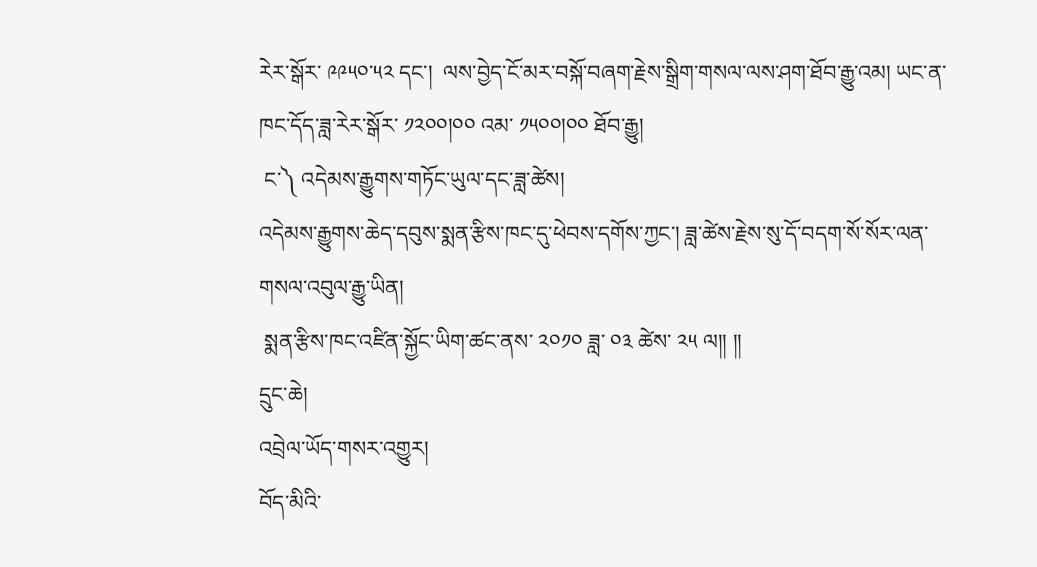རེར་སྒོར་ ༩༩༥༠་༥༢ དང་།  ལས་བྱེད་ངོ་མར་བསྐོ་བཞག་རྗེས་སྒྲིག་གསལ་ལས་ཤག་ཐོབ་རྒྱུ་འམ། ཡང་ན་ཁང་དོད་ཟླ་རེར་སྒོར་ ༡༢༠༠།༠༠ འམ་ ༡༥༠༠།༠༠ ཐོབ་རྒྱུ།
 ང་༽ འདེམས་རྒྱུགས་གཏོང་ཡུལ་དང་ཟླ་ཚེས།
འདེམས་རྒྱུགས་ཆེད་དབུས་སྨན་རྩིས་ཁང་དུ་ཕེབས་དགོས་ཀྱང་། ཟླ་ཚེས་རྗེས་སུ་དོ་བདག་སོ་སོར་ལན་གསལ་འབུལ་རྒྱུ་ཡིན།
 སྨན་རྩིས་ཁང་འཛིན་སྐྱོང་ཡིག་ཚང་ནས་ ༢༠༡༠ ཟླ་ ༠༣ ཚེས་ ༢༥ ལ།། །།                                                        དྲུང་ཆེ།
འབྲེལ་ཡོད་གསར་འགྱུར།
བོད་མིའི་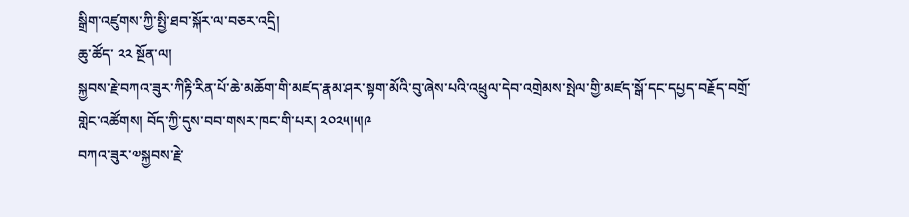སྒྲིག་འཛུགས་ཀྱི་སྤྱི་ཐབ་སྐོར་ལ་བཅར་འདྲི།
ཆུ་ཚོད་ ༢༢ སྔོན་ལ།
སྐྱབས་རྗེ་བཀའ་ཟུར་ཀིརྟི་རིན་པོ་ཆེ་མཆོག་གི་མཛད་རྣམ་ཤར་སྟག་མོའི་བུ་ཞེས་པའི་འཕྲུལ་དེབ་འགྲེམས་སྤེལ་གྱི་མཛད་སྒོ་དང་དཔྱད་བརྗོད་བགྲོ་གླེང་འཚོགས། བོད་ཀྱི་དུས་བབ་གསར་ཁང་གི་པར། ༢༠༢༥།༥།༩
བཀའ་ཟུར་༧སྐྱབས་རྗེ་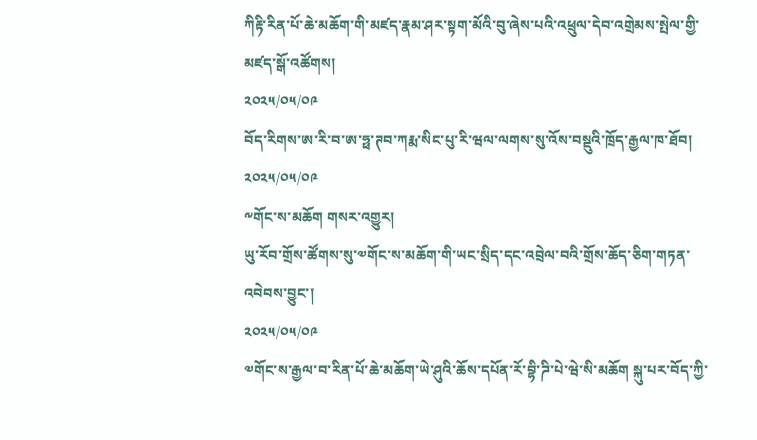ཀིརྟི་རིན་པོ་ཆེ་མཆོག་གི་མཛད་རྣམ་ཤར་སྟག་མོའི་བུ་ཞེས་པའི་འཕྲུལ་དེབ་འགྲེམས་སྤེལ་གྱི་མཛད་སྒོ་འཚོགས།
༢༠༢༥/༠༥/༠༩
བོད་རིགས་ཨ་རི་བ་ཨ་ཧྥ་ཊབ་ཀརྨ་སིང་པུ་རི་ཝལ་ལགས་སུ་འོས་བསྡུའི་ཁྲོད་རྒྱལ་ཁ་ཐོབ།
༢༠༢༥/༠༥/༠༩
༸གོང་ས་མཆོག གསར་འགྱུར།
ཡུ་རོབ་གྲོས་ཚོགས་སུ་༧གོང་ས་མཆོག་གི་ཡང་སྲིད་དང་འབྲེལ་བའི་གྲོས་ཆོད་ཅིག་གཏན་འབེབས་བྱུང་།
༢༠༢༥/༠༥/༠༩
༧གོང་ས་རྒྱལ་བ་རིན་པོ་ཆེ་མཆོག་ཡེ་ཤུའི་ཆོས་དཔོན་རོ་བྷི་ཌི་པེ་ཝེ་སི་མཆོག སྐུ་པར་བོད་ཀྱི་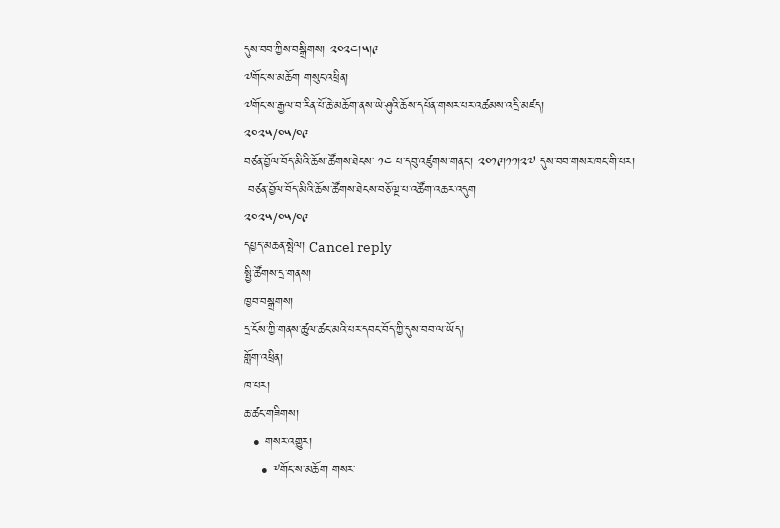དུས་བབ་ཀྱིས་བསྒྲིགས། ༢༠༢༤།༥།༩
༧གོང་ས་མཆོག གསུང་འཕྲིན།
༧གོང་ས་རྒྱལ་བ་རིན་པོ་ཆེ་མཆོག་ནས་ཡེ་ཤུའི་ཆོས་དཔོན་གསར་པར་འཚམས་འདྲི་མཛད།
༢༠༢༥/༠༥/༠༩
བཙན་བྱོལ་བོད་མིའི་ཆོས་ཚོགས་ཐེངས་ ༡༤ པ་དབུ་འཛུགས་གནང་། ༢༠༡༩།༡༡།༢༧ དུས་བབ་གསར་ཁང་གི་པར།
 བཙན་བྱོལ་བོད་མིའི་ཆོས་ཚོགས་ཐེངས་བཅོ་ལྔ་པ་འཚོག་འཆར་འདུག
༢༠༢༥/༠༥/༠༩
དཔྱད་མཆན་སྤེལ། Cancel reply
སྤྱི་ཚོགས་དྲ་གནས།
ཁྱབ་བསྒྲགས།
དྲ་ངོས་ཀྱི་གནས་ཚུལ་ཚང་མའི་པར་དབང་བོད་ཀྱི་དུས་བབ་ལ་ཡོད།
གློག་འཕྲིན།
ཁ་པར།
ཆ་ཚང་གཟིགས།
  • གསར་འགྱུར།
    • ༸གོང་ས་མཆོག གསར་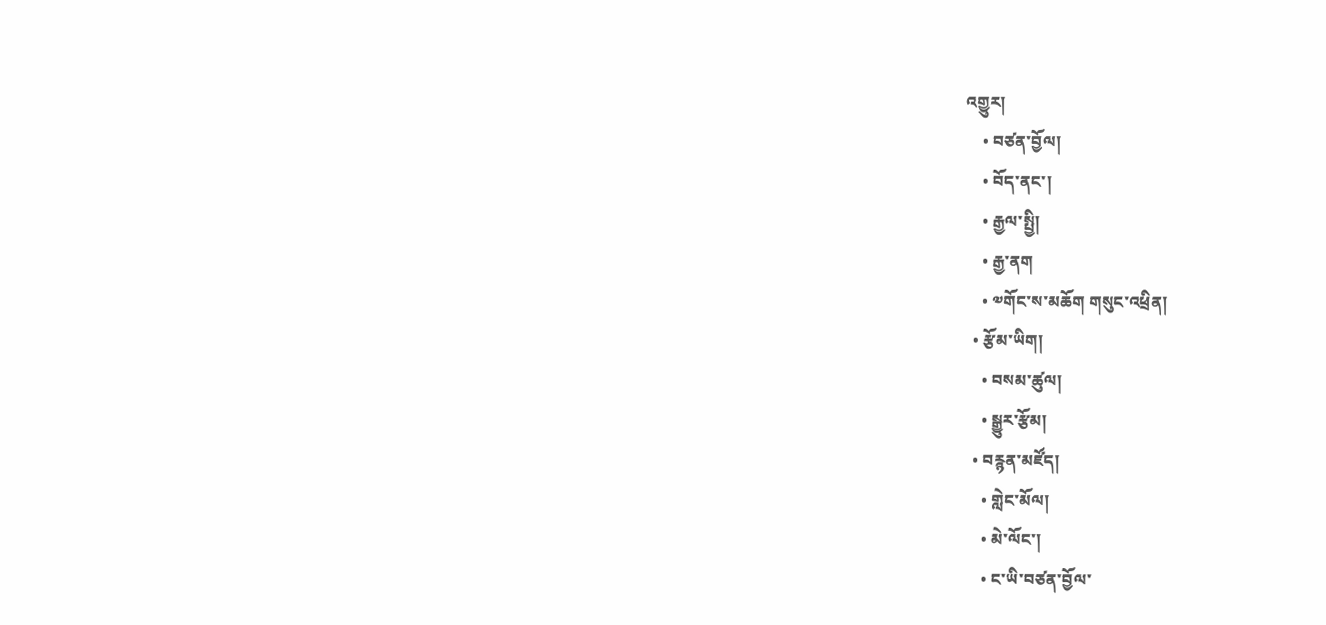འགྱུར།
    • བཙན་བྱོལ།
    • བོད་ནང་།
    • རྒྱལ་སྤྱི།
    • རྒྱ་ནག
    • ༧གོང་ས་མཆོག གསུང་འཕྲིན།
  • རྩོམ་ཡིག།
    • བསམ་ཚུལ།
    • སྒྱུར་རྩོམ།
  • བརྙན་མཛོད།
    • གླེང་མོལ།
    • མེ་ལོང་།
    • ང་ཡི་བཙན་བྱོལ་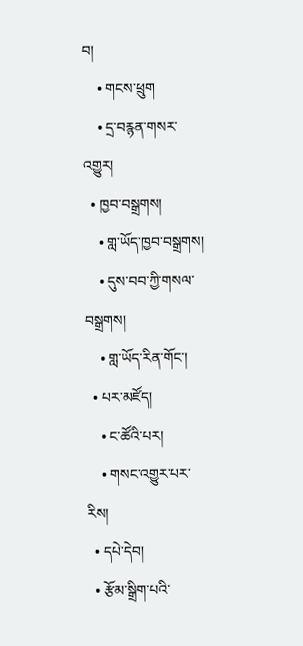བ།
    • གངས་ཕྲུག
    • དྲ་བརྙན་གསར་འགྱུར།
  • ཁྱབ་བསྒྲགས།
    • གླ་ཡོད་ཁྱབ་བསྒྲགས།
    • དུས་བབ་ཀྱི་གསལ་བསྒྲགས།
    • གླ་ཡོད་རིན་གོང་།
  • པར་མཛོད།
    • ང་ཚོའི་པར།
    • གསང་འགྱུར་པར་རིས།
  • དཔེ་དེབ།
  • རྩོམ་སྒྲིག་པའི་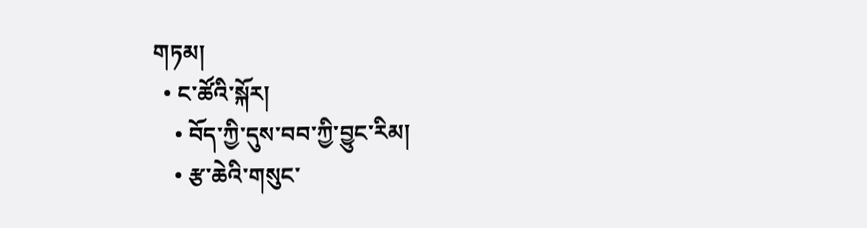གཏམ།
  • ང་ཚོའི་སྐོར།
    • བོད་ཀྱི་དུས་བབ་ཀྱི་བྱུང་རིམ།
    • རྩ་ཆེའི་གསུང་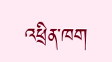འཕྲིན་ཁག